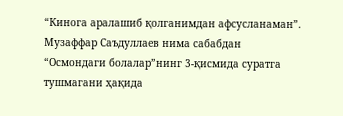“Кинога аралашиб қолганимдан афсусланаман”. Музаффар Саъдуллаев нима сабабдан “Осмондаги болалар”нинг 3-қисмида суратга тушмагани ҳақида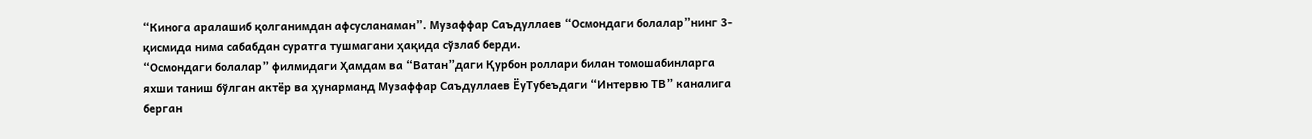“Кинога аралашиб қолганимдан афсусланаман”. Музаффар Саъдуллаев “Осмондаги болалар”нинг 3-қисмида нима сабабдан суратга тушмагани ҳақида сўзлаб берди.
“Осмондаги болалар” филмидаги Ҳамдам ва “Ватан”даги Қурбон роллари билан томошабинларга яхши таниш бўлган актёр ва ҳунарманд Музаффар Саъдуллаев ЁуТубеъдаги “Интервю ТВ” каналига берган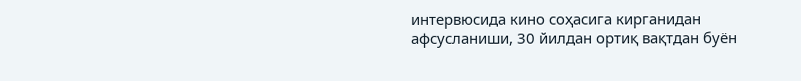интервюсида кино соҳасига кирганидан афсусланиши, 30 йилдан ортиқ вақтдан буён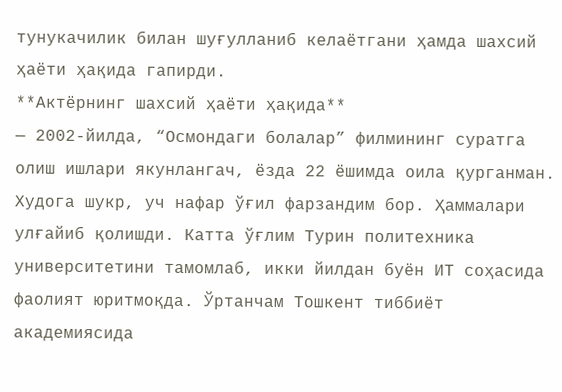тунукачилик билан шуғулланиб келаётгани ҳамда шахсий ҳаёти ҳақида гапирди.
**Актёрнинг шахсий ҳаёти ҳақида**
— 2002-йилда, “Осмондаги болалар” филмининг суратга олиш ишлари якунлангач, ёзда 22 ёшимда оила қурганман. Худога шукр, уч нафар ўғил фарзандим бор. Ҳаммалари улғайиб қолишди. Катта ўғлим Турин политехника университетини тамомлаб, икки йилдан буён ИТ соҳасида фаолият юритмоқда. Ўртанчам Тошкент тиббиёт академиясида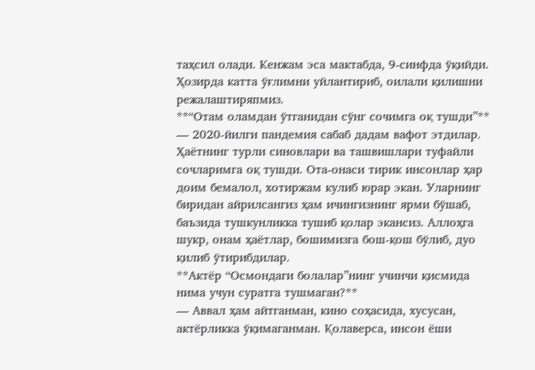таҳсил олади. Кенжам эса мактабда, 9-синфда ўқийди. Ҳозирда катта ўғлимни уйлантириб, оилали қилишни режалаштиряпмиз.
**“Отам оламдан ўтганидан сўнг сочимга оқ тушди”**
— 2020-йилги пандемия сабаб дадам вафот этдилар. Ҳаётнинг турли синовлари ва ташвишлари туфайли сочларимга оқ тушди. Ота-онаси тирик инсонлар ҳар доим бемалол, хотиржам кулиб юрар экан. Уларнинг биридан айрилсангиз ҳам ичингизнинг ярми бўшаб, баъзида тушкунликка тушиб қолар экансиз. Аллоҳга шукр, онам ҳаётлар, бошимизга бош-қош бўлиб, дуо қилиб ўтирибдилар.
**Актёр “Осмондаги болалар”нинг учинчи қисмида нима учун суратга тушмаган?**
— Аввал ҳам айтганман, кино соҳасида, хусусан, актёрликка ўқимаганман. Қолаверса, инсон ёши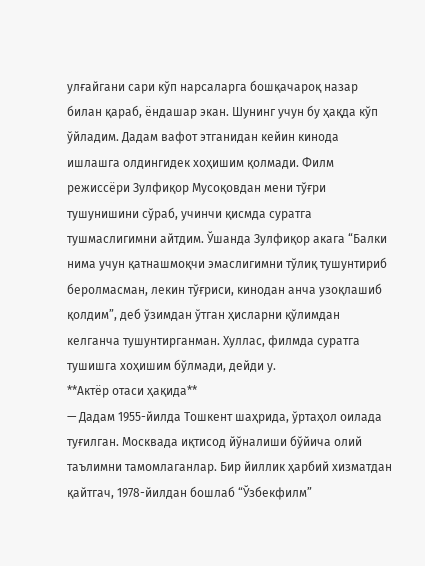улғайгани сари кўп нарсаларга бошқачароқ назар билан қараб, ёндашар экан. Шунинг учун бу ҳақда кўп ўйладим. Дадам вафот этганидан кейин кинода ишлашга олдингидек хоҳишим қолмади. Филм режиссёри Зулфиқор Мусоқовдан мени тўғри тушунишини сўраб, учинчи қисмда суратга тушмаслигимни айтдим. Ўшанда Зулфиқор акага “Балки нима учун қатнашмоқчи эмаслигимни тўлиқ тушунтириб беролмасман, лекин тўғриси, кинодан анча узоқлашиб қолдим”, деб ўзимдан ўтган ҳисларни қўлимдан келганча тушунтирганман. Хуллас, филмда суратга тушишга хоҳишим бўлмади, дейди у.
**Актёр отаси ҳақида**
— Дадам 1955-йилда Тошкент шаҳрида, ўртаҳол оилада туғилган. Москвада иқтисод йўналиши бўйича олий таълимни тамомлаганлар. Бир йиллик ҳарбий хизматдан қайтгач, 1978-йилдан бошлаб “Ўзбекфилм”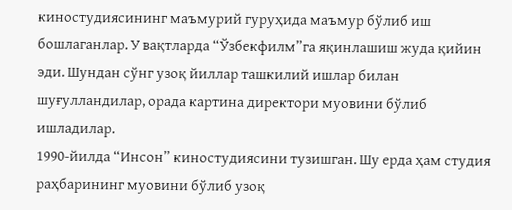киностудиясининг маъмурий гуруҳида маъмур бўлиб иш бошлаганлар. У вақтларда “Ўзбекфилм”га яқинлашиш жуда қийин эди. Шундан сўнг узоқ йиллар ташкилий ишлар билан шуғулландилар, орада картина директори муовини бўлиб ишладилар.
1990-йилда “Инсон” киностудиясини тузишган. Шу ерда ҳам студия раҳбарининг муовини бўлиб узоқ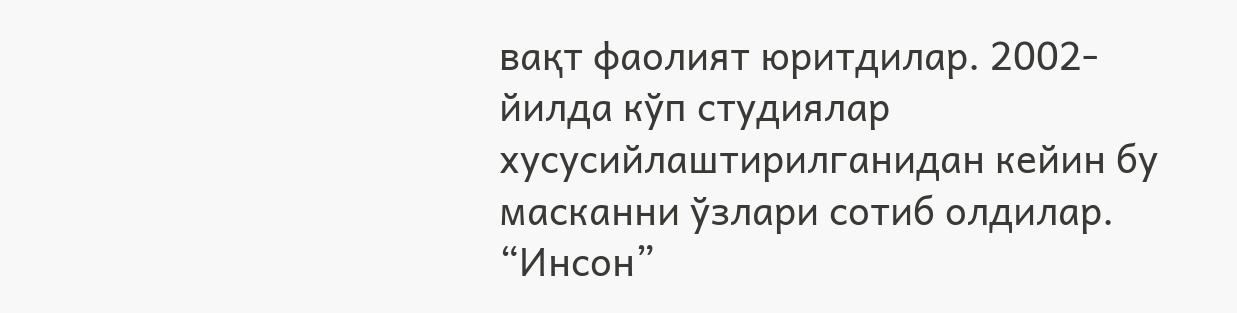вақт фаолият юритдилар. 2002-йилда кўп студиялар хусусийлаштирилганидан кейин бу масканни ўзлари сотиб олдилар. “Инсон”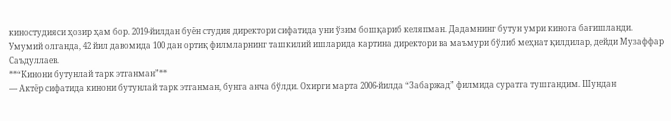киностудияси ҳозир ҳам бор. 2019-йилдан буён студия директори сифатида уни ўзим бошқариб келяпман. Дадамнинг бутун умри кинога бағишланди. Умумий олганда, 42 йил давомида 100 дан ортиқ филмларнинг ташкилий ишларида картина директори ва маъмури бўлиб меҳнат қилдилар, дейди Музаффар Саъдуллаев.
**“Кинони бутунлай тарк этганман”**
— Актёр сифатида кинони бутунлай тарк этганман, бунга анча бўлди. Охирги марта 2006-йилда “Забаржад” филмида суратга тушгандим. Шундан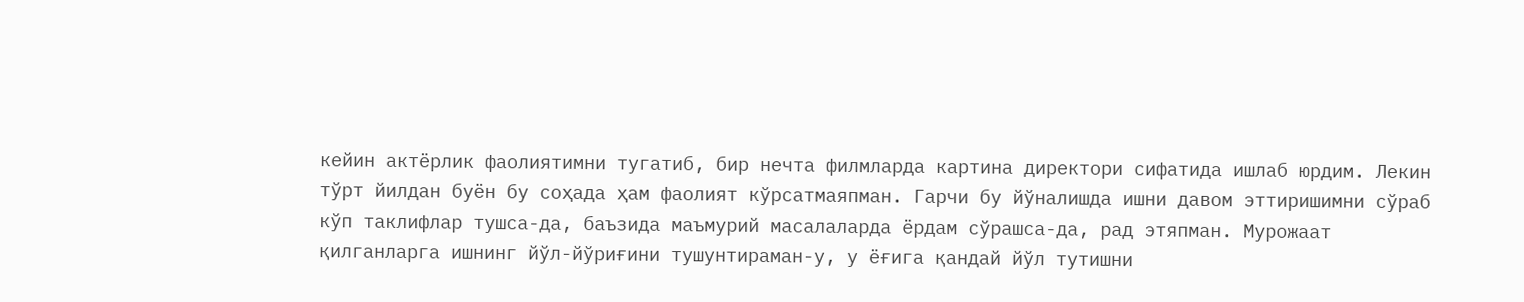кейин актёрлик фаолиятимни тугатиб, бир нечта филмларда картина директори сифатида ишлаб юрдим. Лекин тўрт йилдан буён бу соҳада ҳам фаолият кўрсатмаяпман. Гарчи бу йўналишда ишни давом эттиришимни сўраб кўп таклифлар тушса-да, баъзида маъмурий масалаларда ёрдам сўрашса-да, рад этяпман. Мурожаат қилганларга ишнинг йўл-йўриғини тушунтираман-у, у ёғига қандай йўл тутишни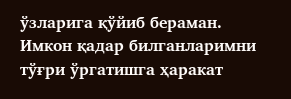ўзларига қўйиб бераман. Имкон қадар билганларимни тўғри ўргатишга ҳаракат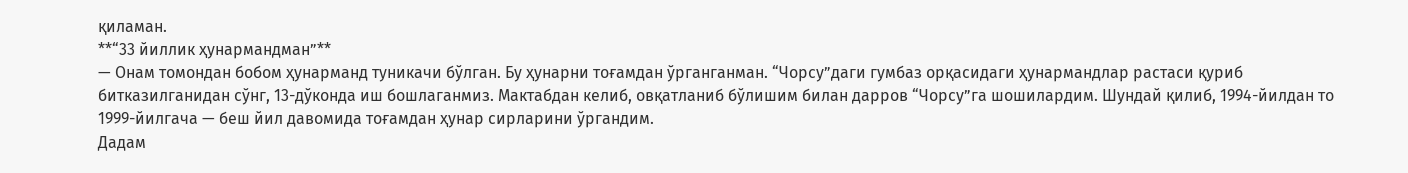қиламан.
**“33 йиллик ҳунармандман”**
— Онам томондан бобом ҳунарманд туникачи бўлган. Бу ҳунарни тоғамдан ўрганганман. “Чорсу”даги гумбаз орқасидаги ҳунармандлар растаси қуриб битказилганидан сўнг, 13-дўконда иш бошлаганмиз. Мактабдан келиб, овқатланиб бўлишим билан дарров “Чорсу”га шошилардим. Шундай қилиб, 1994-йилдан то 1999-йилгача — беш йил давомида тоғамдан ҳунар сирларини ўргандим.
Дадам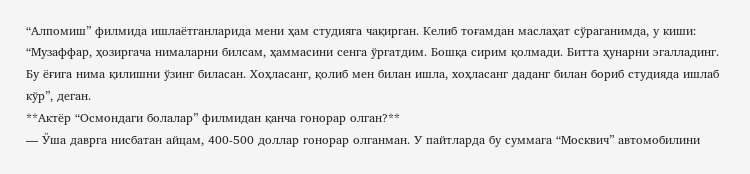“Алпомиш” филмида ишлаётганларида мени ҳам студияга чақирган. Келиб тоғамдан маслаҳат сўраганимда, у киши: “Музаффар, ҳозиргача нималарни билсам, ҳаммасини сенга ўргатдим. Бошқа сирим қолмади. Битта ҳунарни эгалладинг. Бу ёғига нима қилишни ўзинг биласан. Хоҳласанг, қолиб мен билан ишла, хоҳласанг даданг билан бориб студияда ишлаб кўр”, деган.
**Актёр “Осмондаги болалар” филмидан қанча гонорар олган?**
— Ўша даврга нисбатан айцам, 400-500 доллар гонорар олганман. У пайтларда бу суммага “Москвич” автомобилини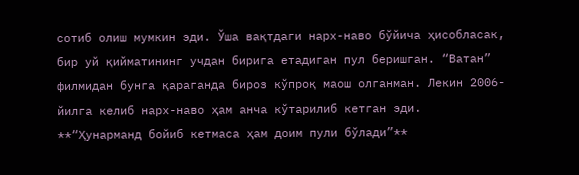сотиб олиш мумкин эди. Ўша вақтдаги нарх-наво бўйича ҳисобласак, бир уй қийматининг учдан бирига етадиган пул беришган. “Ватан” филмидан бунга қараганда бироз кўпроқ маош олганман. Лекин 2006-йилга келиб нарх-наво ҳам анча кўтарилиб кетган эди.
**“Ҳунарманд бойиб кетмаса ҳам доим пули бўлади”**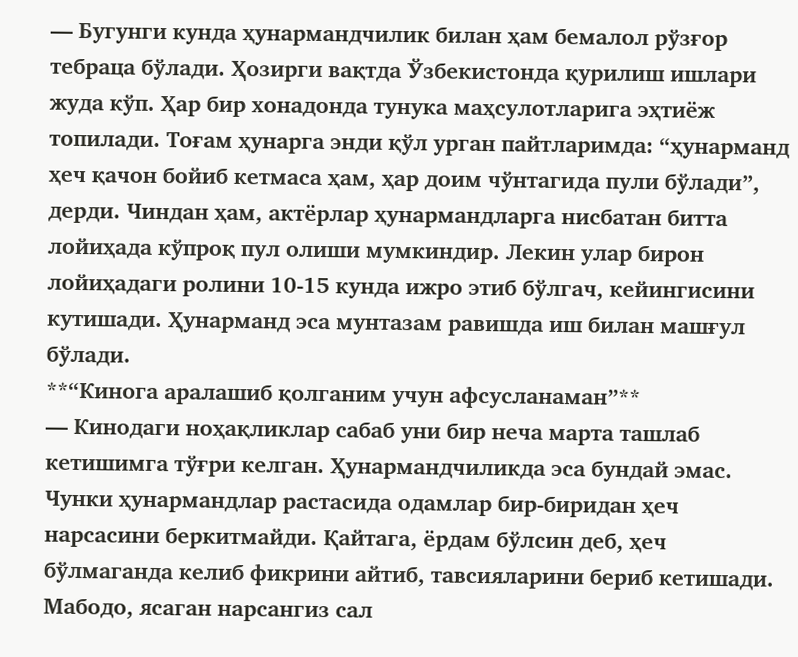— Бугунги кунда ҳунармандчилик билан ҳам бемалол рўзғор тебраца бўлади. Ҳозирги вақтда Ўзбекистонда қурилиш ишлари жуда кўп. Ҳар бир хонадонда тунука маҳсулотларига эҳтиёж топилади. Тоғам ҳунарга энди қўл урган пайтларимда: “ҳунарманд ҳеч қачон бойиб кетмаса ҳам, ҳар доим чўнтагида пули бўлади”, дерди. Чиндан ҳам, актёрлар ҳунармандларга нисбатан битта лойиҳада кўпроқ пул олиши мумкиндир. Лекин улар бирон лойиҳадаги ролини 10-15 кунда ижро этиб бўлгач, кейингисини кутишади. Ҳунарманд эса мунтазам равишда иш билан машғул бўлади.
**“Кинога аралашиб қолганим учун афсусланаман”**
— Кинодаги ноҳақликлар сабаб уни бир неча марта ташлаб кетишимга тўғри келган. Ҳунармандчиликда эса бундай эмас. Чунки ҳунармандлар растасида одамлар бир-биридан ҳеч нарсасини беркитмайди. Қайтага, ёрдам бўлсин деб, ҳеч бўлмаганда келиб фикрини айтиб, тавсияларини бериб кетишади. Мабодо, ясаган нарсангиз сал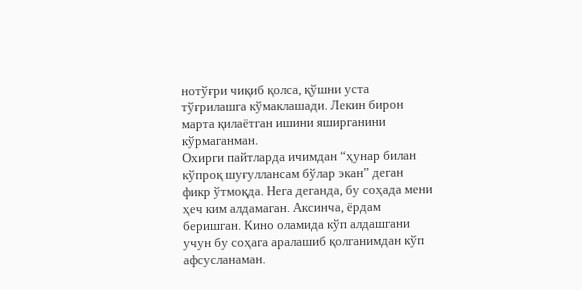нотўғри чиқиб қолса, қўшни уста тўғрилашга кўмаклашади. Лекин бирон марта қилаётган ишини яширганини кўрмаганман.
Охирги пайтларда ичимдан “ҳунар билан кўпроқ шуғуллансам бўлар экан” деган фикр ўтмоқда. Нега деганда, бу соҳада мени ҳеч ким алдамаган. Аксинча, ёрдам беришган. Кино оламида кўп алдашгани учун бу соҳага аралашиб қолганимдан кўп афсусланаман.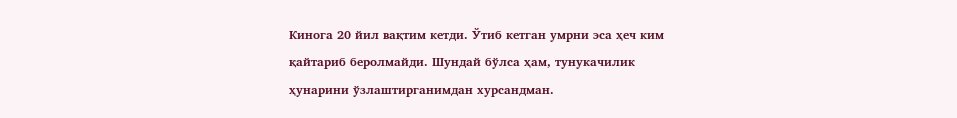Кинога 20 йил вақтим кетди. Ўтиб кетган умрни эса ҳеч ким қайтариб беролмайди. Шундай бўлса ҳам, тунукачилик ҳунарини ўзлаштирганимдан хурсандман.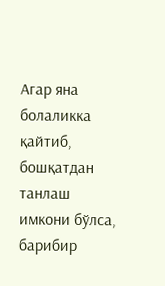Агар яна болаликка қайтиб, бошқатдан танлаш имкони бўлса, барибир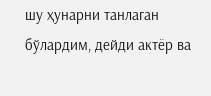шу ҳунарни танлаган бўлардим, дейди актёр ва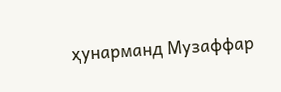ҳунарманд Музаффар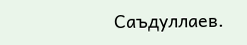Саъдуллаев.